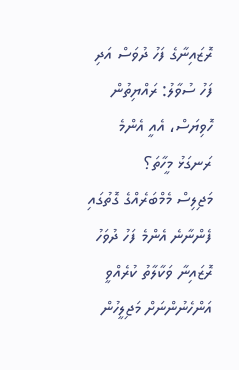ރޮޒައިނާގެ ފަހު ދުވަސް އަދި ފަހު ސުވާލު: ރައްޔިތުން ހޮވިޔަސް، އެއީ އެންމެ ރަނގަޅު މީހާތަ؟
މަޖިލިސް މެމްބަރެއްގެ ގޮތުގައި ފެންނާނެ އެންމެ ފަހު ދުވަހު ރޮޒައިނާ ވަކާލާތު ކުރެއްވީ އަންހެނުންނަށް މަޖިލީހުން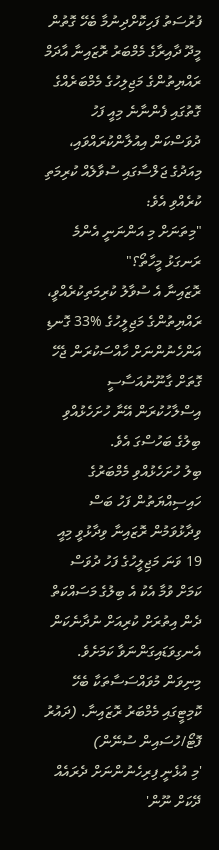ފުރުސަތު ފަހިކޮށްދިނުމާ ބެހޭ ގޮތުން
މީދޫ ދާއިރާގެ މެމްބަރު ރޮޒައިނާ އާދަމް ރައްޔިތުންގެ މަޖިލިހުގެ މެމްބަރެއްގެ ގޮތުގައި ފެންނާނެ މިއީ ފަހު ދުވަސްކަން އިއުލާންކުރައްވައި، މިއަދުގެ ޖަލްސާގައި ސުވާލެއް ކުރިމަތި ކުރެއްވި އެވެ:
"މިތަނަށް މި އަންނަނީ އެންމެ ރަނގަޅު މީހާތޯ؟"
ރޮޒައިނާ އެ ސުވާލު ކުރިމަތިކުރެއްވީ، ރައްޔިތުންގެ މަޖިލީހުގެ %33 ގޮނޑި އަންހެނުންނަށް ހާއްސަކުރަން ޖެހޭ ގޮތަށް ގާނޫނުއަސާސީ އިސްލާހުކުރަން އޭނާ ހުށަހެޅުއްވި ބިލުގެ ބަހުސްގަ އެވެ.
ބިލު ހުށަހެޅުއްވި މެމްބަރުގެ ހައިސިއްޔަތުން ފަހު ބަސް ވިދާޅުވަމުން ރޮޒައިނާ ވިދާޅުވީ މިއީ 19 ވަނަ މަޖިލީހުގެ ފަހު ދުވަސް ކަމަށް ވުމާ އެކު އެ ބިލުގެ މަސައްކަތް ދެން އިތުރަށް ކުރިއަށް ނުދާނެކަން އެނގިވަޑައިގަންނަވާ ކަމަށެވެ.
މިނިވަން މުވައްސަސާތަކާ ބެހޭ ކޮމިޓީގައި މެމްބަރު ރޮޒައިނާ. (ދައުރު ފޮޓޯ/ހުސައިން ސުނޭން)
'މި އުޅެނީ ފިރިހެނުންނަށް ދެރައެއް ދޭކަށް ނޫން'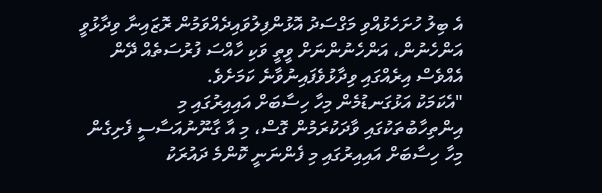އެ ބިލު ހުށަހެޅުއްވި މަގްސަދު އޮޅުންފިލުވައިދެއްވަމުން ރޮޒައިނާ ވިދާޅުވީ އަންހެނުން، އަންހެނުންނަށް ވީތީ ވަކި ހާއްސަ ފުރުސަތެއް ދޭން އެއްވެސް އިރެއްގައި ވިދާޅުވެފައިނުވާނެ ކަމަށެވެ.
"އެކަމަކު އަޅުގަނޑުމެން މިހާ ހިސާބަށް އައިއިރުގައި މި އިންތިހާބުތަކުގައި ވާދަކުރަމުން ގޮސް، މި އާ ގާނޫނުއަސާސީ ފެށިގެން މިހާ ހިސާބަށް އައިއިރުގައި މި ފެންނަނީ ކޮންމެ ދައުރަކު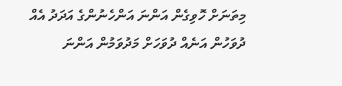މިތަނަށް ހޮވިގެން އަންނަ އަންހެނުންގެ އަދަދު އެއް ދުވަހުން އަނެއް ދުވަހަށް މަދުވަމުން އަންނަ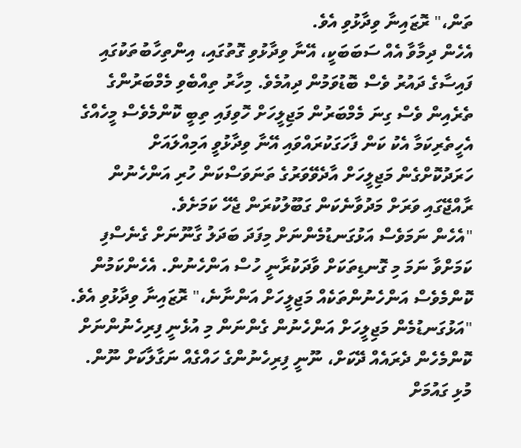ތަން،" ރޮޒައިނާ ވިދާޅުވި އެވެ.
އެހެން ދިމާވާ އެއް ސަބަބަކީ، އޭނާ ވިދާޅުވި ގޮތުގައި، އިންތިހާބުތަކުގައި ފައިސާގެ ދައުރު ވެސް ބޮޑުވަމުން ދިއުމެވެ. މިހާރު ތިއްބެވި މެމްބަރުންގެ ތެރެއިން ވެސް ގިނަ މެމްބަރުން މަޖިލީހަށް ހޮވިފައި ތިބީ ކޮންމެވެސް މީހެއްގެ އެހީތެރިކަމާ އެކު ކަން ފާހަގަކުރައްވައި އޭނާ ވިދާޅުވީ އަމިއްލައަށް ހަރަދުކޮށްގެން މަޖިލީހަށް އާދެވޭވަރުގެ ތަނަވަސްކަން ހުރި އަންހެނުން ރާއްޖޭގައި ވަރަށް މަދުވާނެކަން ގަބޫލުކުރަން ޖެހޭ ކަމަށެވެ.
"އެހެން ނަމަވެސް އަޅުގަނޑުމެންނަށް މިފަދަ ބަދަލު ގާނޫނަށް ގެނެސްފި ކަމަށްވާ ނަމަ މި ގޮނޑިތަކަށް ވާދަކުރާނީ ހުސް އަންހެނުން. އެހެންކަމުން ކޮންމެވެސް އަންހެނުންތަކެއް މަޖިލީހަށް އަންނާނެ،" ރޮޒައިނާ ވިދާޅުވި އެވެ.
"އަޅުގަނޑުމެން މަޖިލީހަށް އަންހެނުން ގެންނަން މި އުޅެނީ ފިރިހެނުންނަށް ކޮންމެހެން ދެރައެއް ދޭކަށް، ނޫނީ ފިރިހެނުންގެ ހައްގެއް ނަގާލާކަށް ނޫން. މުޅި ގައުމަށް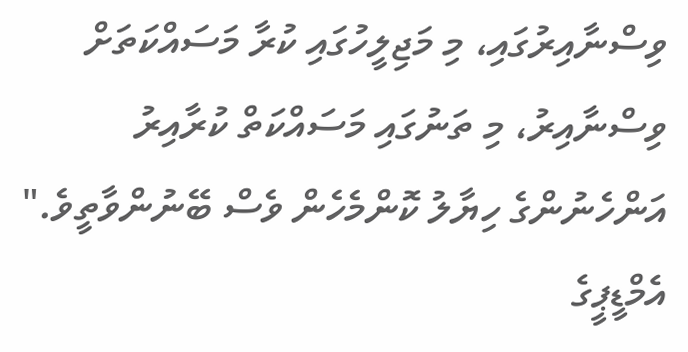ވިސްނާއިރުގައި، މި މަޖިލީހުގައި ކުރާ މަސައްކަތަށް ވިސްނާއިރު، މި ތަނުގައި މަސައްކަތް ކުރާއިރު އަންހެނުންގެ ހިޔާލު ކޮންމެހެން ވެސް ބޭނުންވާތީވެ."
އެމްޑީޕީގެ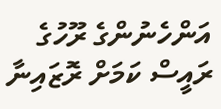އަންހެނުންގެ ރޫހުގެ ރައީސް ކަމަށް ރޮޒައިނާ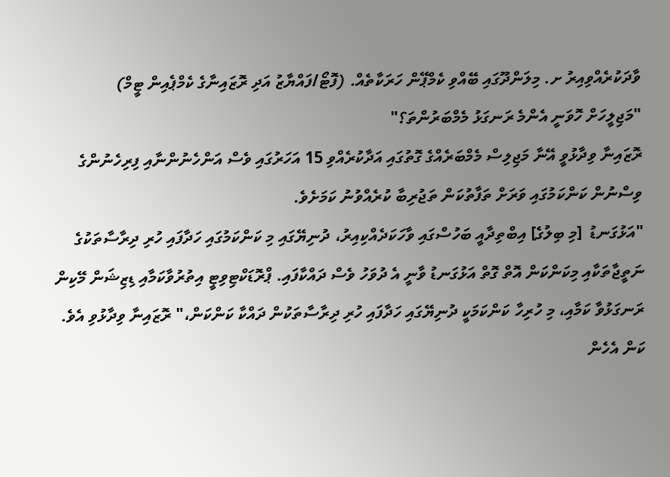ވާދަކުރެއްވިއިރު ށ. މިލަންދޫގައި ބޭއްވި ކެމްޕޭން ހަރަކާތެއް. (ފޮޓޯ/ފައްޔާޒު އަދި ރޮޒައިނާގެ ކެމްޕެއިން ޓީމް)
"މަޖިލީހަށް ހޮވަނީ އެންމެ ރަނގަޅު މެމްބަރުންތަ؟"
ރޮޒައިނާ ވިދާޅުވީ އޭނާ މަޖިލިސް މެމްބަރެއްގެ ގޮތުގައި އަދާކުރެއްވި 15 އަހަރުގައި ވެސް އަންހެނުންނާއި ފިރިހެނުންގެ ވިސްނުން ކަންކަމުގައި ވަރަށް ތަފާތުކަން ތަޖުރިބާ ކުރެއްވުނު ކަމަށެވެ.
"އަޅުގަނޑު  [މި ބިލުގެ] އިބްތިދާއީ ބަހުސްގައި ވާހަކަދެއްކިއިރު، ދުނިޔޭގައި މި ކަންކަމުގައި ހަދާފައި ހުރި ދިރާސާތަކުގެ ނަތީޖާތަކާއި މިކަންކަން އޮތް ގޮތް އަޅުގަނޑު ވާނީ އެ ދުވަހު ވެސް ދައްކާފައި. ޕްރޮޑަކްޓިވިޓީ އިތުރުވާކަމާއި ޑިޒިޝަން މޭކިން ރަނގަޅުވާ ކަމާއި، މި ހުރިހާ ކަންކަމަކީ ދުނިޔޭގައި ހަދާފައި ހުރި ދިރާސާތަކުން ދައްކާ ކަންކަން،" ރޮޒައިނާ ވިދާޅުވި އެވެ.
ކަން އެހެން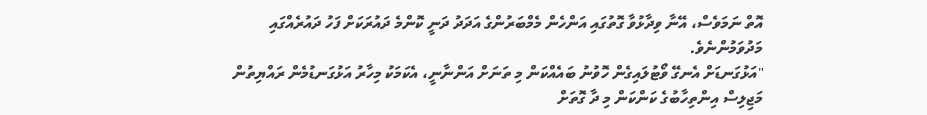އޮތް ނަމަވެސް، އޭނާ ވިދާޅުވާ ގޮތުގައި އަންހެން މެމްބަރުންގެ އަދަދު ދަނީ ކޮންމެ ދައުރަކަށް ފަހު ދައުރެއްގައި މަދުވަމުންނެވެ.
"އަޅުގަނޑަށް އެނގޭ ވޯޓުލައިގެން ހޮވުނު ބައެއްކަން މި ތަނަށް އަންނާނީ، އެކަމަކު މިހާރު އަޅުގަނޑުމެން ރައްޔިތުން މަޖިލިސް އިންތިހާބުގެ ކަންކަން މި ދާ ގޮތަށް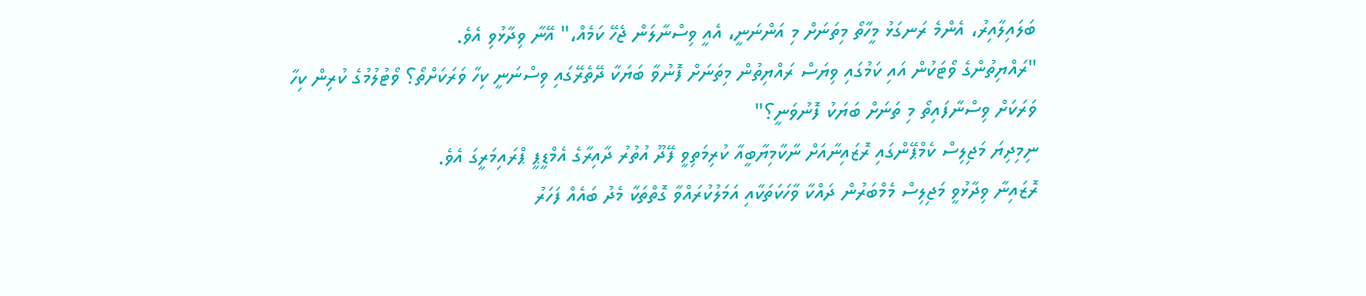ބަލައިލާއިރު، އެންމެ ރަނގަޅު މީހާތޯ މިތަނަށް މި އަންނަނީ، އެއީ ވިސްނާލަން ޖެހޭ ކަމެއް،" އޭނާ ވިދާޅުވި އެވެ.
"ރައްޔިތުންގެ ވޯޓަކުން އައި ކަމުގައި ވިޔަސް ރައްޔިތުން މިތަނަށް ފޮނުވާ ބަޔަކާ ދޭތެރޭގައި ވިސްނަނީ ކިހާ ވަރަކަށްތޯ؟ ވޯޓުލުމުގެ ކުރިން ކިހާ ވަރަކަށް ވިސްނާފައިތޯ މި ތަނަށް ބަޔަކު ފޮނުވަނީ؟"
ނިމިދިޔަ މަޖިލިސް ކެމްޕޭންގައި ރޮޒައިނާއަށް ނާކާމިޔާބީއާ ކުރިމަތިވީ ފޭދޫ އުތުރު ދާއިރާގެ އެމްޑީޕީ ޕްރައިމަރީގަ އެވެ.
ރޮޒައިނާ ވިދާޅުވީ މަޖިލިސް މެމްބަރުން ދައްކާ ވާހަކަތަކާއި އަމަލުކުރައްވާ ގޮތްތަކާ މެދު ބައެއް ފަހަރު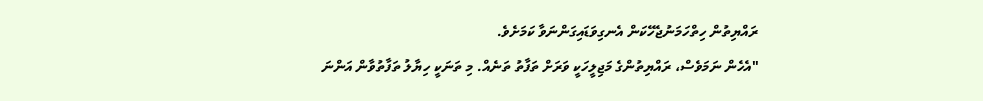ރައްޔިތުން ހިތްހަމަނުޖެހޭކަން އެނގިވަޑައިގަންނަވާ ކަމަށެވެ.
"އެހެން ނަމަވެސް، ރައްޔިތުންގެ މަޖިލީހަކީ ވަރަށް ތަފާތު ތަނެއް. މި ތަނަކީ ހިޔާލު ތަފާތުވާން އަންނަ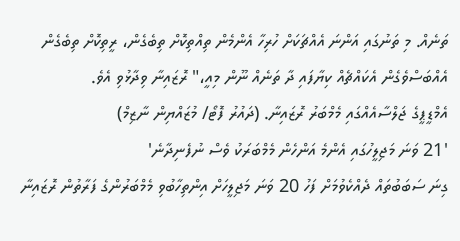ތަނެއް. މި ތަނުގައި އަންނަ އެއްޗަކަށް ހުރިހާ އެންމެން ތިއްތިކޮށް ތިބެގެން، ރީތިކޮށް ތިބެގެން އެއްބަސްވެގެން އެކައްޗެއް ކިޔާފައި ދާ ތަނެއް ނޫން މިއީ،" ރޮޒައިނާ ވިދާޅުވި އެވެ.
އެމްޑީޕީގެ ޖަލްސާއެއްގައި މެމްބަރު ރޮޒައިނާ. (ދައުރު ފޮޓޯ/ މުޒައްޔިން ނާޒިމް)
'21 ވަނަ މަޖިލީހުގައި އެންމެ އަންހެން މެމްބަރަކު ވެސް ނުފެނިދާނެ'
ގިނަ ސަބަބުތައް ދެއްކެވުމަށް ފަހު 20 ވަނަ މަޖިލީހަށް އިންތިހާބުވި މެމްބަރުންގެ ފަރާތުން ރޮޒައިނާ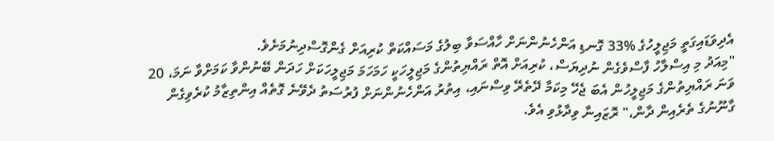އެދިވަޑައިގަތީ މަޖިލީހުގެ %33 ގޮނޑި އަންހެނުންނަށް ހާއްސަވާ ބިލުގެ މަސައްކަތް ކުރިއަށް ގެންގޮސްދިނުމަށެވެ.
"މިއަދު މި އިސްލާހު ފާސްވެގެން ނުދިޔަސް، ކުރިއަށް އޮތް ރައްޔިތުންގެ މަޖިލީހަކީ ހަމަހަމަ މަޖިލީހަކަށް ހަދަން ބޭނުންވާ ކަމަށްވާ ނަމަ، 20 ވަނަ ރައްޔިތުންގެ މަޖިލީހުން އެބަ ޖެހޭ މިކަމާ ދޭތެރޭ ވިސްނައި، އިތުރު އަންހެނުންނަށް ފުރުސަތު ދެވޭނެ ގޮތެއް އިންތިޒާމު ކުރެވިގެން ގާނޫނުގެ ތެރެއިން ދާން،" ރޮޒައިނާ ވިދާޅުވި އެވެ.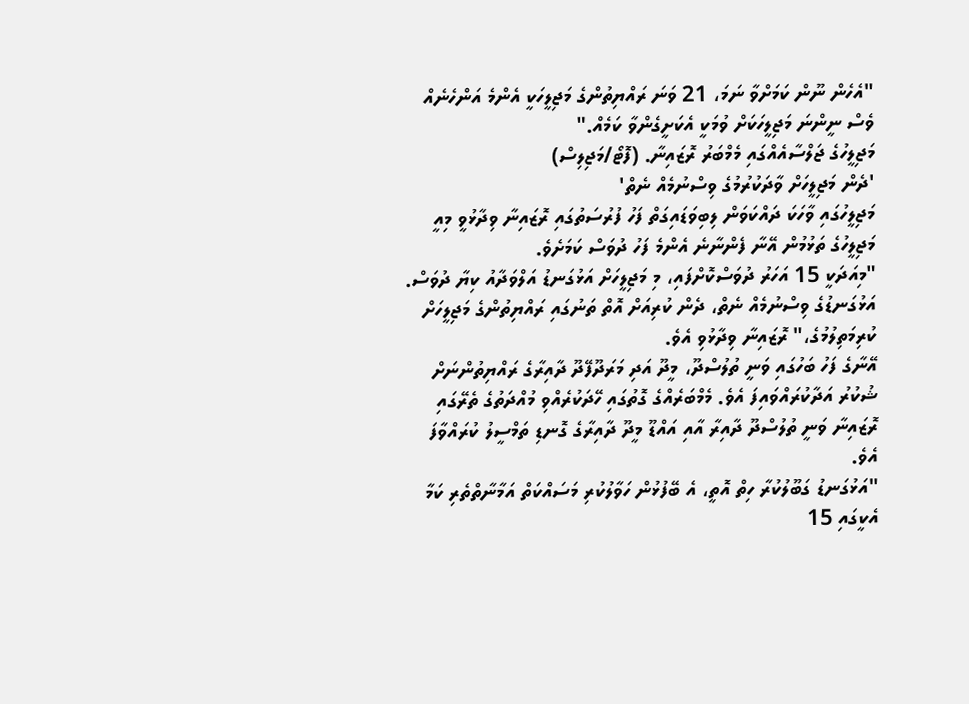"އެހެން ނޫން ކަމަށްވާ ނަމަ، 21 ވަނަ ރައްޔިތުންގެ މަޖިލީހަކީ އެންމެ އަންހެނެއް ވެސް ނީންނަ މަޖިލީހަކަށް ވުމަކީ އެކަށީގެންވާ ކަމެއް."
މަޖިލީހުގެ ޖަލްސާއެއްގައި މެމްބަރު ރޮޒައިނާ. (ފޮޓޯ/މަޖިލިސް)
'ދެން މަޖިލީހަށް ވާދަކުރުމުގެ ވިސްނުމެއް ނެތް'
މަޖިލީހުގައި ވާހަކަ ދައްކަވަން ލިބިވަޑައިގަތް ފަހު ފުރުސަތުގައި ރޮޒައިނާ ވިދާޅުވީ މިއީ މަޖިލީހުގެ ތަޅުމުން އޭނާ ފެންނާނެ އެންމެ ފަހު ދުވަސް ކަމަށެވެ.
"މިއަދަކީ 15 އަހަރު ދުވަސްކޮށްފައި، މި މަޖިލީހަށް އަޅުގަނޑު އަލްވަދާއު ކިޔާ ދުވަސް. އަޅުގަނޑުގެ ވިސްނުމެއް ނެތް، ދެން ކުރިއަށް އޮތް ތަނުގައި ރައްޔިތުންގެ މަޖިލީހަށް ކުރިމަތިލުމުގެ،" ރޮޒައިނާ ވިދާޅުވި އެވެ.
އޭނާގެ ފަހު ބަހުގައި ވަނީ ތުލުސްދޫ، މީދޫ އަދި މަރަދޫފޭދޫ ދާއިރާގެ ރައްޔިތުންނަށް ޝުކުރު އަދާކުރައްވައިފަ އެވެ. މެމްބަރެއްގެ ގޮތުގައި ހޭދަކުރެއްވި މުއްދަތުގެ ތެރޭގައި ރޮޒައިނާ ވަނީ ތުލުސްދޫ ދާއިރާ އާއި އައްޑޫ މީދޫ ދާއިރާގެ ގޮނޑި ތަމްސީލު ކުރައްވާފަ އެވެ.
"އަޅުގަނޑު ގަބޫލުކުރާ ހިތް އޮތީ، އެ ބޭފުޅުން ހަވާލުކުރި މަސައްކަތް އަމާނާތްތެރި ކަމާ އެކީގައި 15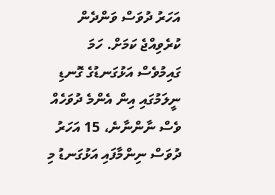އަހަރު ދުވަސް ވަންދެން ކުރެވިއްޖެ ކަމަށް. ހަމަ ގައިމުވެސް އަޅުގަނޑުގެ ގޮނޑި ނީލަމުގައި އިން އެންމެ ދުވަހެއް ވެސް ނާންނާނެ، 15 އަހަރު ދުވަސް ނިންމާފައި އަޅުގަނޑު މި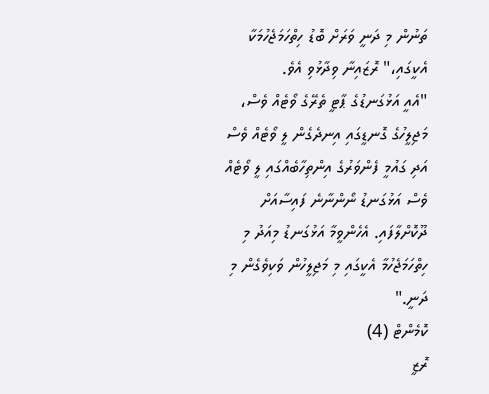ތަނުން މި ދަނީ ވަރަށް ބޮޑު ހިތްހަމަޖެހުމަކާ އެކީގައި،" ރޮޒައިނާ ވިދާޅުވި އެވެ.
"އެއީ އަޅުގަނޑުގެ ޕާޓީ ތެރޭގެ ވޯޓެއް ވެސް، މަޖިލީހުގެ ގޮނޑީގައި އިނދެގެން ލީ ވޯޓެއް ވެސް އަދި ގައުމީ ފެންވަރުގެ އިންތިހާބެއްގައި ލީ ވޯޓެއް ވެސް އަޅުގަނޑު ނޯންނާނެ ފައިސާއަށް ދޫކޮށްލާފައި. އެހެންވީމާ އަޅުގަނޑު މިއަދު މި ހިތްހަމަޖެހުމާ އެކީގައި މި މަޖިލީހުން ވަކިވެގެން މި ދަނީ."
ކޮމެންޓް (4)
ރޮޒީ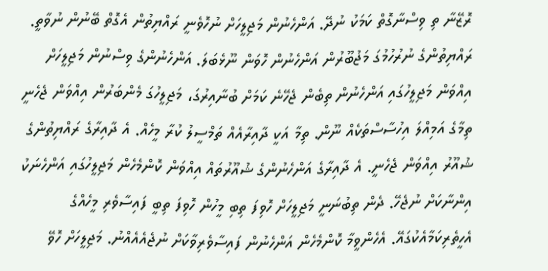ރޮޒޭނާ ތި ވިސްނާގޮތް ކަމަކު ނުދޭ. އަންހެނުން މަޖިލީހަށް ނުހޮވެނީ ރައްޔިތުން އެގޮތް ބޭނުން ނުވާތީ. ރައްޔިތުންގެ ނުރުހުމުގަ މަޖުބޫރުން އަންހެނުން ހޮވަން ނޫޅެބަލަ. އަންހެނުންގެ ވިސްނުން މަޖިލީހަށް އިއްވަން މަޖިލީހުގައި އަންހެނުން ތިބެން ޖެހޭނެ ކަމަށް ބުނާއިރުގަ، މަޖިލީހުގަ މެންބަރުން އިއްވަން ޖެހެނީ ތިމާގެ އަމިއްލަ އިހުސާސްތަކެއް ނޫން. ތިމާ އަކީ ދާއިރާއެއް ތަމްސީލު ކުރާ މީހެއް. އެ ދާއިރާގެ ރައްޔިތުންގެ ޝުއޫރު އިއްވަން ޖެހެނީ. އެ ދާއިރާގެ އަންހެނުންގެ ޝުއޫރުތައް އިއްވަން ކޮންމެހެން މަޖިލީހުގައި އަންހެނަކު އިންނާކަށް ނުޖެހޭ. ދެން ތިބުނަނީ މަޖިލީހަށް ހޮވިފަ ތިބި މީހުން ހޮވިފަ ތިބީ ފައިސާވެރި މީހެއްގެ އެހީތެރިކަމާއެކުގައޭ. އެހެންވީމާ ކޮންމެހެން އަންހެނުން ފައިސާވެރިވާކަށް ނުޖެއެއެއްނު. މަޖިލީހަށް ހޮވޭ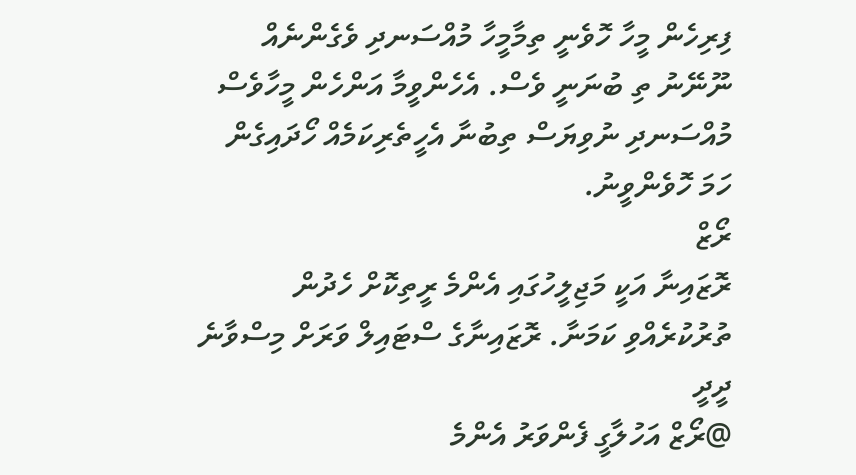ފިރިހެން މީހާ ހޮވެނީ ތިމާމީހާ މުއްސަނދި ވެގެންނެއް ނޫނޭނު ތި ބުނަނީ ވެސް. އެހެންވީމާ އަންހެން މީހާވެސް މުއްސަނދި ނުވިޔަސް ތިބުނާ އެހީތެރިކަމެއް ހޯދައިގެން ހަމަ ހޮވެންވީނު.
ރޯޒް
ރޮޒައިނާ އަކީ މަޖިލީހުގައި އެންމެ ރީތިކޮށް ހެދުން ތުރުކުރެއްވި ކަމަނާ. ރޮޒައިނާގެ ސްޓައިލް ވަރަށް މިސްވާނެ
ދީދީ
@ރޯޒް އަހުލާގީ ފެންވަރު އެންމެ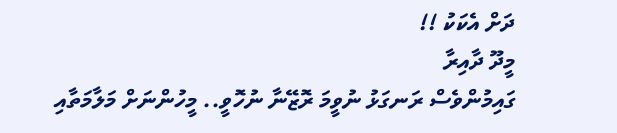ދަށް އެކަކު !!
މީދޫ ދާއިރާ
ގައިމުންވެސް ރަނގަޅު ނުވީމަ ރޮޒޭނާ ނުހޮވީ.. މީހުންނަށް މަލާމަތާއި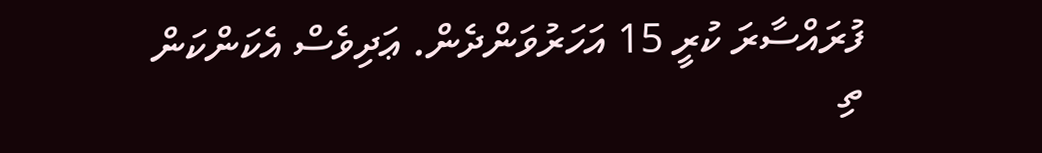ފުރައްސާރަ ކުރީ 15 އަހަރުވަންދެން. ޢަދިވެސް އެކަންކަން ތި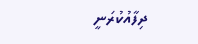ދިފާއުކުރަނީ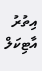އިތުރު އާޓިކަލް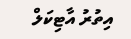އިތުރު އާޓިކަލް